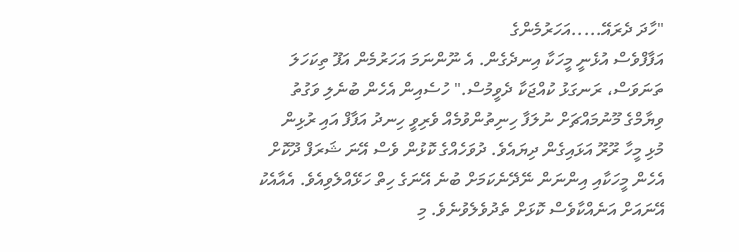"ހާދަ ދެރައޭ.....އަހަރުމެންގެ
އަފާފްވެސް އުޅެނީ މީހަކާ އިނދެގެން. އެ ނޫންނަމަ އަހަރުމެން އަފޫ ތިކަހަލަ
ތަނަވަސް، ރަނގަޅު ކުއްޖަކާ ދެވީމުސް." ހުސެއިން އެހެން ބުނެލި ވަގުތު
ވިޔާމްގެ މޫނުމައްޗަށް ނުލަފާ ހިނިތުންވުމެއް ވެރިވީ ހިނދު އަފާފް އައި ރުޅިން
މުޅި މީހާ ރޫރޫ އަޅައިގެން ދިޔައެވެ. ދުވަހެއްގެ ކޮޅުން ވެސް އޭނަ ޝަރަފް ދޫކޮށް
އެހެން މީހަކާއި އިންނަން ނޭދޭނެކަމަށް ބުނެ އޭނަގެ ހިތް ހަޅޭއްލެވިއެވެ. އެއާއެކު
އޭނައަށް އަނެއްކާވެސް ކޮޅަށް ތެދުވެލެވުނެވެ. މި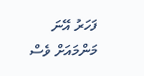ފަހަރު އޭނަ މަންމައަށް ވެސް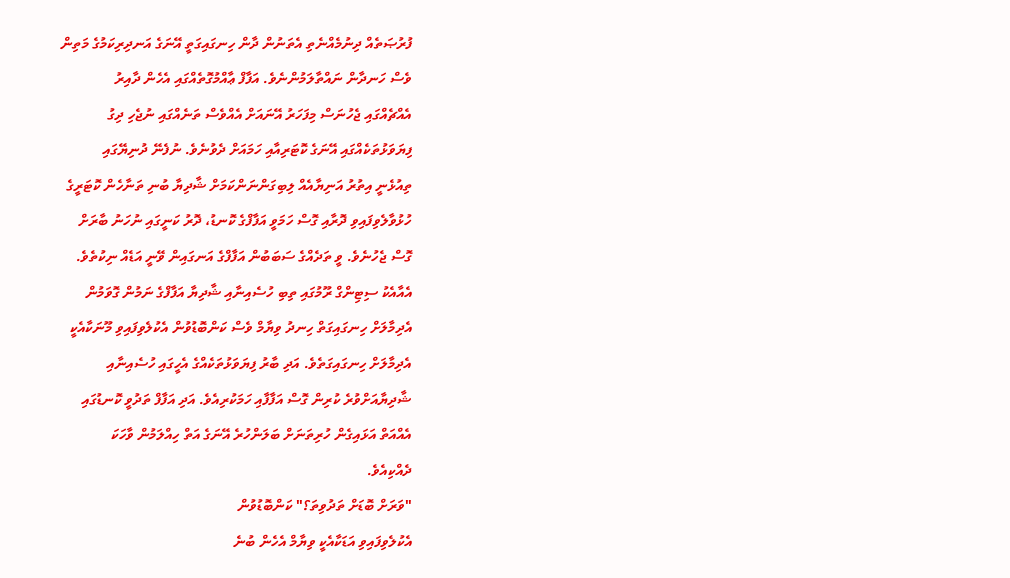ފުރުޞަތެއް ދިނުމެއްނެތި އެތަނުން ދާން ހިނގައިގަތީ އޭނަގެ އަނދިރިކަމުގެ މަތިން
ވެސް ހަނދާން ނައްތާލަމުންނެވެ. އަފާފް ޢާއްމުގޮތެއްގައި އެހެން ދާއިރު
އެއްޗެއްގައި ޖެހުނަސް މިފަހަރު އޭނައަށް އެއްވެސް ތަނެއްގައި ނުޖެހި ދިގު
ފިޔަވަޅުތަކެއްގައި އޭނަގެ ކޮޓަރިއާއި ހަމައަށް ދެވުނެވެ. ނުފެނޭ ދުނިޔޭގައި
ތިއުޅެނީ އިތުރު އަނިޔާއެއް ލިބިގަންނަންކަމަށް ޝާދިޔާ ބުނި ތަނާހެން ކޮޓަރީގެ
ހުޅުވާލެވިފައިވި ދޮރާއި ގޮސް ހަމަވީ އަފާފްގެ ކޮނޑު، ދޮރު ކަނީގައި ނުހަނު ބާރަށް
ގޮސް ޖެހުނެވެ. ވީ ތަދެއްގެ ސަބަބުން އަފާފްގެ އަނގައިން ވޭނީ އަޑެއް ނިކުތެވެ.
އެއާއެކު ސިޓިންގް ރޫމުގައި ތިބި ހުސެއިނާއި ޝާދިޔާ އަފާފްގެ ނަމުން ގޮވަމުން
އެދިމާލަށް ހިނގައިގަތް ހިނދު ވިޔާމް ވެސް ކަންބޮޑުވުން އެކުލެވިފައިވި މޫނަކާއެކީ
އެދިމާލަށް ހިނގައިގަތެވެ. އަދި ބާރު ފިޔަވަޅުތަކެއްގެ އެހީގައި ހުސެއިނާއި
ޝާދިޔާއަށްވުރެ ކުރިން ގޮސް އަފާފާއި ހަމަކުރިއެވެ. އަދި އަފާފް ތަދުވީ ކޮނޑުގައި
އެއްއަތް އަޅައިގެން ހުރިތަނަށް ބަލަންހުރެ އޭނަގެ އަތް ހިއްލަމުން ވާހަކަ
ދެއްކިއެވެ.
"ވަރަށް ބޮޑަށް ތަދުވިތަ؟" ކަންބޮޑުވުން
އެކުލެވިފައިވި އަޑަކާއެކީ ވިޔާމް އެހެން ބުނެ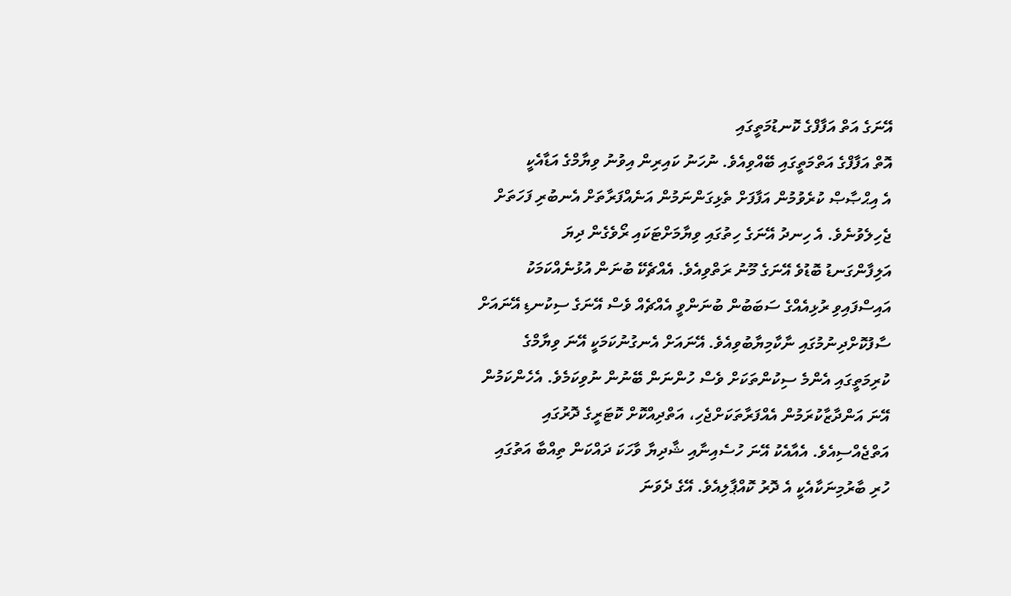އޭނަގެ އަތް އަފާފްގެ ކޮނޑުމަތީގައި
އޮތް އަފާފްގެ އަތްމަތީގައި ބޭއްވިއެވެ. ނުހަނު ކައިރިން އިވުނު ވިޔާމްގެ އަޑާއެކީ
އެ އިޙްޞާޞް ކުރެވުމުން އަފާފަށް ތެޅިގަންނަމުން އަނެއްފަރާތަށް އެނބުރި ފަހަތަށް
ޖެހިލެވުނެވެ. އެ ހިނދު އޭނަގެ ހިތުގައި ވިޔާމަށްޓަކައި ރޯވެގެން ދިޔަ
އަލިފާންގަނޑު ބޮޑުވެ އޭނަގެ މޫނު ރަތްވިއެވެ. އެއްޗެކޭ ބުނަން އުޅުނެއްކަމަކު
އައިސްފައިވި ރުޅިއެއްގެ ސަބަބުން ބުނަންވީ އެއްޗެއް ވެސް އޭނަގެ ސިކުނޑި އޭނައަށް
ސާފުކޮށްދިނުމުގައި ނާކާމިޔާބުވިއެވެ. އޭނައަށް އެނގުނުކަމަކީ އޭނަ ވިޔާމްގެ
ކުރިމަތީގައި އެންމެ ސިކުންތަކަށް ވެސް ހުންނަން ބޭނުން ނުވިކަމެވެ. އެހެންކަމުން
އޭނަ އަންދާޒާކުރަމުން އެއްފަރާތަކަށްޖެހި، އަތްދިއްކޮށް ކޮޓަރީގެ ދޮރުގައި
އަތްޖެއްސިއެވެ. އެއާއެކު އޭނަ ހުސެއިނާއި ޝާދިޔާ ވާހަކަ ދައްކަން ތިއްބާ އަތުގައި
ހުރި ބާރުމިނަކާއެކީ އެ ދޮރު ކޮއްޕާލިއެވެ. އޭގެ ދެވަނަ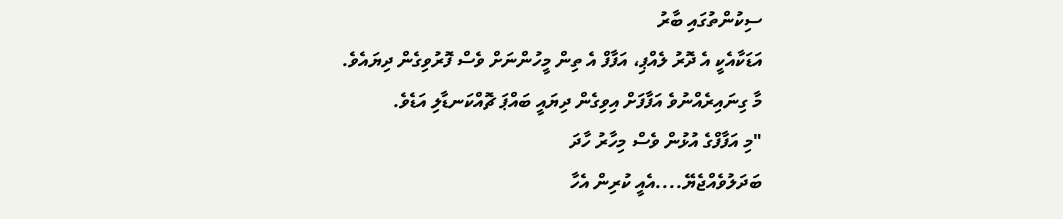ސިކުންތުގައި ބާރު
އަޑަކާއެކީ އެ ދޮރު ލެއްޕި، އަފާފް އެ ތިން މީހުންނަށް ވެސް ފޮރުވިގެން ދިޔައެވެ.
މާ ގިނައިރެއްނުވެ އަފާފަށް އިވިގެން ދިޔައީ ބައްޕަ ޗޮއްކަނޑާލި އަޑެވެ.
"މި އަފާފްގެ އުޅުން ވެސް މިހާރު ހާދަ
ބަދަލުވެއްޖެޔޭ....އެއީ ކުރިން އެހާ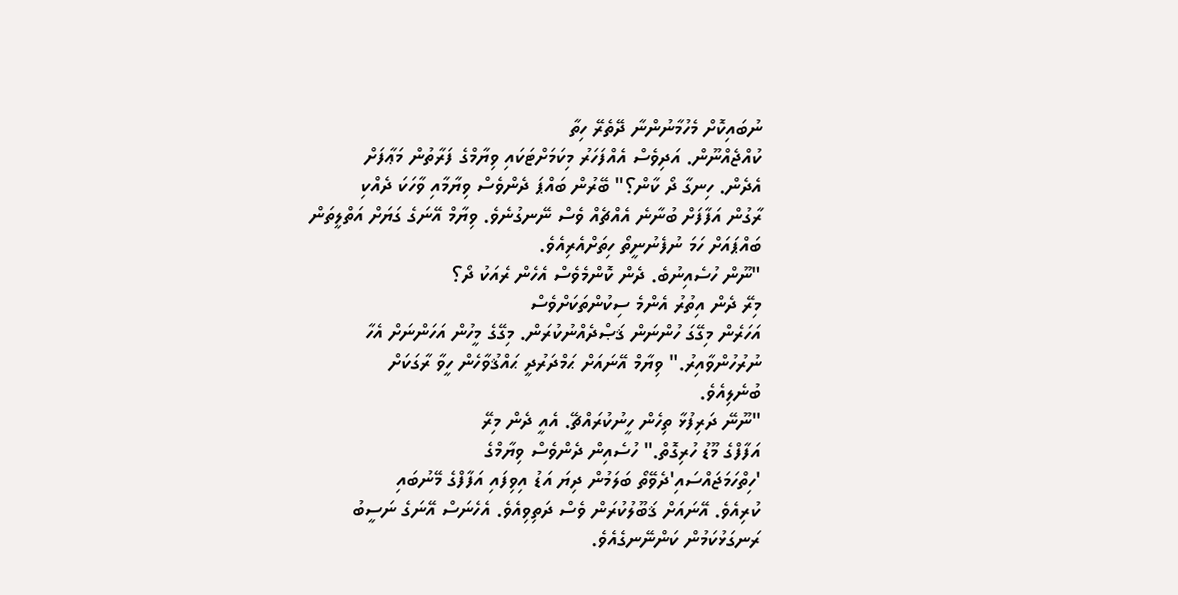ނުބައިކޮށް މެހުމާނުންނާ ދޭތެރޭ ހިތާ
ކުއްޖެއްނޫން. އަދިވެސް އެއްފަހަރު މިކަމަށްޓަކައި ވިޔާމްގެ ފަރާތުން މަޢާފަށް
އެދެން. ހިނގާ ދޯ ކާން؟" ބޭރުން ބައްޕަ ދެންވެސް ވިޔާމާއި ވާހަކަ ދެއްކި
ރާގުން އަފާފަށް ބުނާނެ އެއްޗެއް ވެސް ނޭނގުނެވެ. ވިޔާމް އޭނަގެ ގަޔަށް އަތްލީތަން
ބައްޕައަށް ހަމަ ނުފެނުނީތޯ ހިތަށްއެރިއެވެ.
"ނޫން ހުސެއިނުބެ. ދެން ކޮންމެވެސް އެހެން ރެއަކު ދޯ؟
މިރޭ ދެން އިތުރު އެންމެ ސިކުންތަކަށްވެސް
އަހަރެން މިގޭގަ ހުންނަން ޤަޞްދެއްނުކުރަން. މިގޭގެ މީހުން އަހަންނަށް އެހާ
ނުރުހުންވާއިރު." ވިޔާމް އޭނައަށް ޙަމްދަރުދީ ޙައްޤުވާހެން ހީވާ ރާގަކަށް
ބުނެލިއެވެ.
"ނޫނޭ ދަރިފުޅާ ތިހެން ހީނުކުރައްޗޭ. އެއީ ދެން މިރޭ
އަފާފްގެ މޫޑު ހުރިގޮތް." ހުސެއިން ދެންވެސް ވިޔާމްގެ
'ހިތްހަމަޖައްސައި'ދެވޭތޯ ބަލަމުން ދިޔަ އަޑު އިވިފައި އަފާފްގެ މޭނުބައި
ކުރިއެވެ. އޭނައަށް ޤަބޫލުކުރަން ވެސް ދަތިވިއެވެ. އެހެނަސް އޭނަގެ ނަސީބު
ރަނގަޅުކަމުން ކަންނޭނގެއެވެ.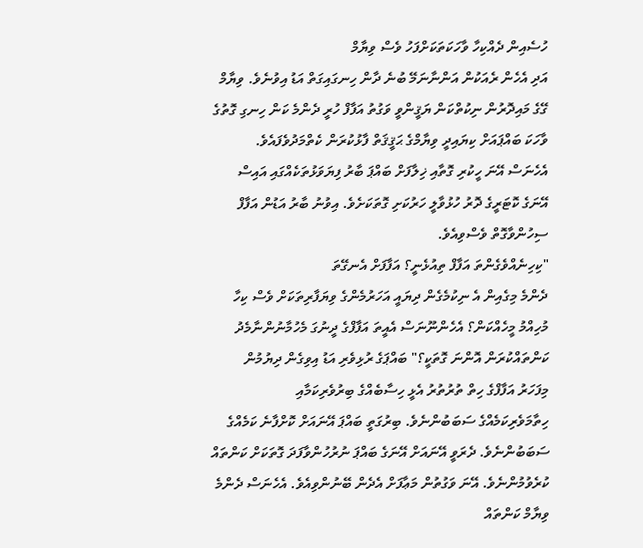ހުސެއިން ދެއްކިހާ ވާހަކަތަކަށްފަހު ވެސް ވިޔާމް
އަދި އެހެން ރެއަކުން އަންނާނަމޭ ބުނެ ދާން ހިނގައިގަތް އަޑު އިވުނެވެ. ވިޔާމް
ގޭގެ މައިދޮރުން ނިކުތްކަން ޔަޤީންވީ ވަގުތު އަފާފް ހުރީ ދެންމެ ކަން ހިނގި ގޮތުގެ
ވާހަކަ ބައްޕައަށް ކިޔައިދީ ވިޔާމްގެ ޙަޤީޤަތް ފާޅުކުރަން ކެތްމަދުވެފައެވެ.
އެހެނަސް އޭނަ ހީކުރި ގޮތާއި ޚިލާފަށް ބައްޕަ ބާރު ފިޔަވަޅުތަކެއްގައި އައިސް
އޭނަގެ ކޮޓަރީގެ ދޮރު ހުޅުވާލީ ހަރުކަށި ގޮތަކަށެވެ. އިވުނު ބާރު އަޑުން އަފާފް
ސިހުންވާގޮތް ވެސްވިއެވެ.
"ކިހިނެއްވެގެންތަ އަފާފް ތިއުޅެނީ؟ އަފާފަށް އެނގޭތަ
ދެންމެ މިގެއިން އެ ނިކުމެގެން ދިޔައީ އަހަރުމެންގެ ވިޔަފާރިތަކަށް ވެސް ކިހާ
މުހިއްމު މީހެއްކަން؟ އެހެންނޫނަސް އެއީތަ އަފާފްގެ ދީނުގަ މެހުމާނުންނާމެދު
ކަންތައްކުރަން އޮންނަ ގޮތަކީ؟" ބައްޕަގެ ރުޅިވެރި އަޑު އިވިގެން ދިޔުމުން
މިފަހަރު އަފާފްގެ ހިތް ތުރުތުރު އެޅީ ހިސާބެއްގެ ބިރުވެރިކަމާއި
ހިތާމަވެރިކަމެއްގެ ސަބަބުންނެވެ. ބިރުގަތީ ބައްޕަ އޭނައަށް ކޮށްފާނެ ކަމެއްގެ
ސަބަބުންނެވެ. ދެރަވީ އޭނައަށް އޭނަގެ ބައްޕަ ނުރުހުންވާފަދަ ގޮތަކަށް ކަންތައް
ކުރެވުމުންނެވެ. އޭނަ ވަގުތުން މަޢާފަށް އެދެން ބޭނުންވިއެވެ. އެހެނަސް ދެންމެ
ވިޔާމް ކަންތައް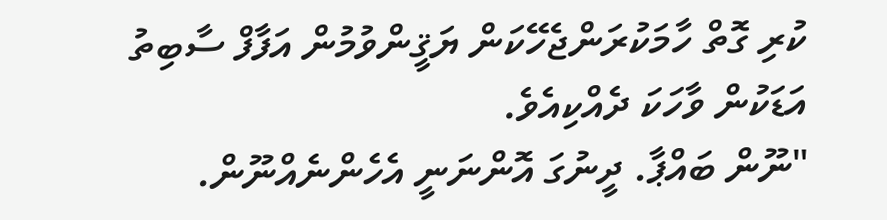ކުރި ގޮތް ހާމަކުރަންޖެހޭކަން ޔަޤީންވުމުން އަފާފް ސާބިތު
އަޑަކުން ވާހަކަ ދެއްކިއެވެ.
"ނޫން ބައްޕާ. ދީނުގަ އޮންނަނީ އެހެންނެއްނޫން.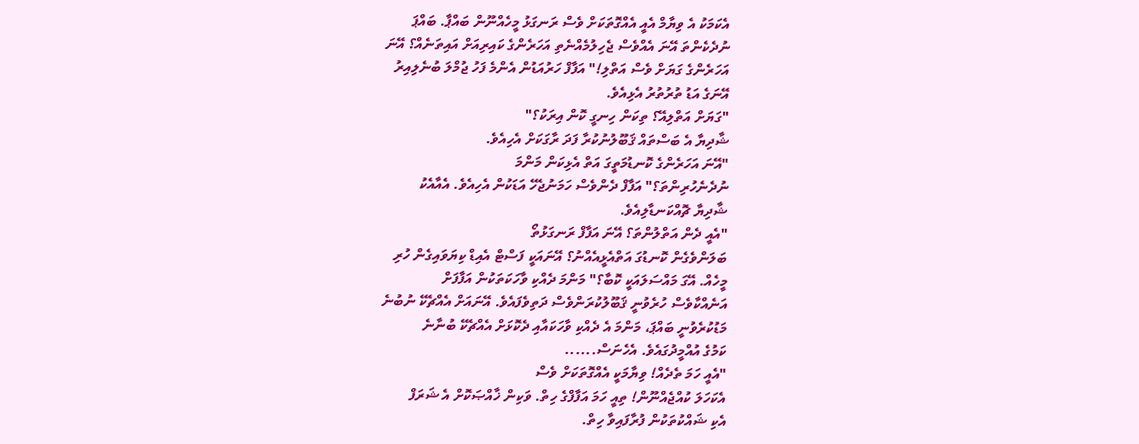އެކަމަކު އެ ވިޔާމް އެއީ އެއްގޮތަކަށް ވެސް ރަނގަޅު މީހެއްނޫން ބައްޕާ. ބައްޕަ
ނުދެކެންތަ އޭނަ އެއްވެސް ޖެހިލުމެއްނެތި އަހަރެންގެ ކައިރިއަށް އައިތަނެއް؟ އޭނަ
އަހަރެންގެ ގަޔަށް ވެސް އަތްލި!" އަފާފް ހަރުއަޑުން އެންމެ ފަހު ޖުމްލަ ބުނެލިއިރު
އޭނަގެ އަޑު ތުރުތުރު އެޅިއެވެ.
"ގަޔަށް އަތްލިއޭ؟ ތިކަން ހިނގީ ކޮން އިރަކު؟"
ޝާދިޔާ އެ ބަސްތައް ޤަބޫލުނުކުރާ ފަދަ ރާގަކަށް އެހިއެވެ.
"އޭނަ އަހަރެންގެ ކޮނޑުމަތީގަ އަތް އެޅިކަން މަންމަ
ނުދެނެހުރިންތަ؟" އަފާފް ދެންވެސް ހަމަނުޖެހޭ އަޑަކުން އެހިއެވެ. އެއާއެކު
ޝާދިޔާ ޗޮއްކަނޑާލިއެވެ.
"އެއީ ދެން އަތްލުންތަ؟ އޭނަ އަފާފް ރަނގަޅުތޯ
ބަލަންވެގެން ކޮނޑުގަ އަތްއެޅީއެއްނު؟ އޭނައަކީ ފަސްޓް އެއިޑް ކިޔަވައިގެން ހުރި
މީހެއް. އޭގަ މައްސަލައަކީ ކޮބާ؟" މަންމަ ދެއްކި ވާހަކަތަކުން އަފާފަށް
އަނެއްކާވެސް ހުރެވުނީ ޤަބޫލުކުރަންވެސް ދަތިވެފައެވެ. އޭނައަށް އެއްޗެކޭ ނުބުނެ
މަޑުކުރެވުނީ ބައްޕަ، މަންމަ އެ ދެއްކި ވާހަކައާއި ދެކޮޅަށް އެއްޗެކޭ ބުނާނެ
ކަމުގެ އުއްމީދުގައެވެ. އެހެނަސް......
"އެއީ ހަމަ ތެދެއް! ވިޔާމަކީ އެއްގޮތަކަށް ވެސް
އެކަހަލަ ކުއްޖެއްނޫން! ތިއީ ހަމަ އަފާފްގެ ހިތް. ވަކިން ޚާއްޞަކޮށް އެ ޝަރަފް
އެކި ޝައްކުތަކުން ފުރާފައިވާ ހިތް.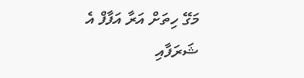މަގޭ ހިތަށް އަރާ އަފާފް އެ ޝަރަފާއި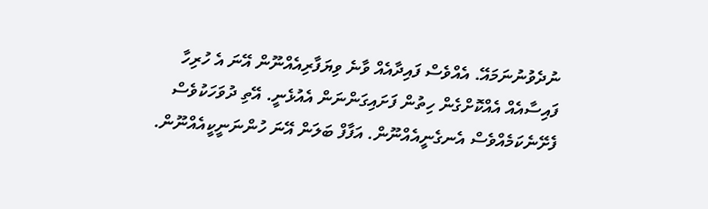ނުދެވުނުނަމައޭ. އެއްވެސް ފައިދާއެއް ވާނެ ވިޔަފާރިއެއްނޫން އޭނަ އެ ހުރިހާ
ފައިސާއެއް އެއްކޮށްގެން ހިތުން ފަށައިގަންނަން އެއުޅެނީ. އޭތި ދުވަހަކުވެސް
ފެށޭނެކަމެއްވެސް އެނގެނީއެއްނޫން. އަފާފް ބަލަން އޭނަ ހުންނަނީކީއެއްނޫން.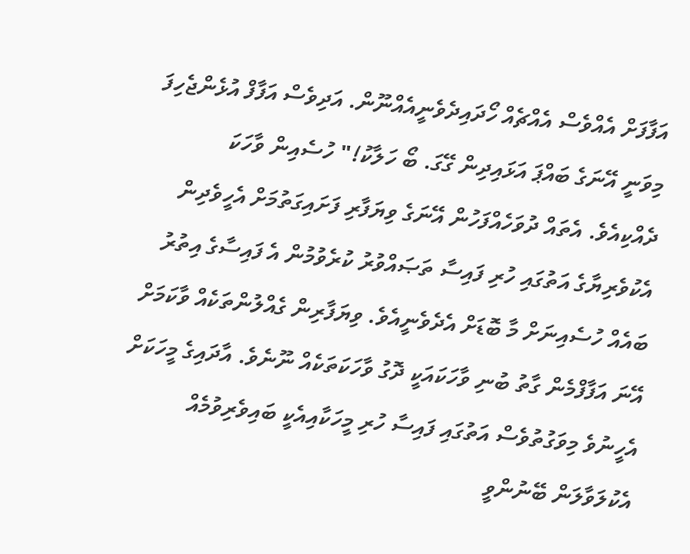އަފާފަށް އެއްވެސް އެއްޗެއް ހޯދައިދެވެނީއެއްނޫން. އަދިވެސް އަފާފް އުޅެންޖެހިފަ
މިވަނީ އޭނަގެ ބައްޕަ އަޅައިދިން ގޭގަ. ބޯ ހަލާކު!" ހުސެއިން ވާހަކަ
ދެއްކިއެވެ. އެތައް ދުވަހެއްފަހުން އޭނަގެ ވިޔަފާރި ފަށައިގަތުމަށް އެހީވެދިން
އެކުވެރިޔާގެ އަތުގައި ހުރި ފައިސާ ތަޞައްވުރު ކުރެވުމުން އެ ފައިސާގެ އިތުރު
ބައެއް ހުސެއިނަށް މާ ބޮޑަށް އެދެވެނީއެވެ. ވިޔަފާރިން ގެއްލުންތަކެއް ވާކަމަށް
އޭނަ އަފާފްމެން ގާތު ބުނި ވާހަކައަކީ ދޮގު ވާހަކަތަކެއް ނޫނެވެ. އާދައިގެ މީހަކަށް
އެހީނުވެ މިވަގުތުވެސް އަތުގައި ފައިސާ ހުރި މީހަކާއިއެކީ ބައިވެރިވުމެއް
އެކުލަވާލަން ބޭނުންވީ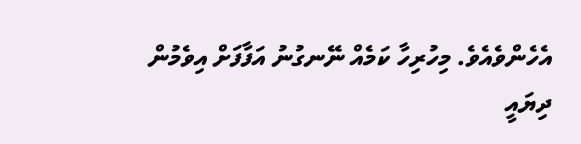އެހެންވެއެވެ. މިހުރިހާ ކަމެއް ނޭނގުނު އަފާފަށް އިވެމުން
ދިޔައީ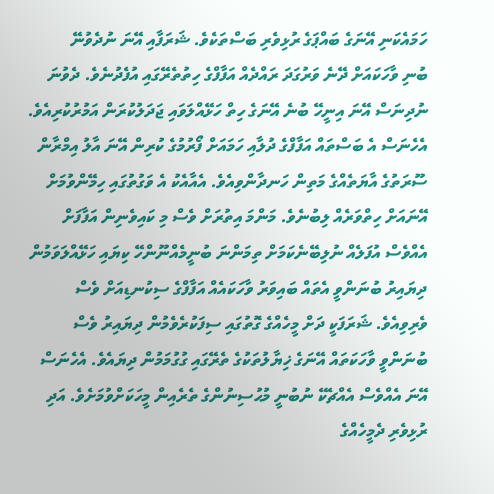ހަމައެކަނި އޭނަގެ ބައްޕަގެ ރުޅިވެރި ބަސްތަކެވެ. ޝަރަފާއި އޭނަ ނުދެވުނޭ
ބުނި ވާހަކައަށް ދޭނެ ވަރުގަދަ ރައްދެއް އަފާފްގެ ހިތުތެރޭގައި އުފެދުނެވެ. ދެވުނަ
ނުދިނަސް އޭނަ އިނީހޭ ބުނެ އޭނަގެ ހިތް ހަޅޭއްލަވައި ޖަދަލުކުރަން އަމުރުކުރިއެވެ.
އެހެނަސް އެ ބަސްތައް އަފާފްގެ ދުލާއި ހަމައަށް ފޯރުމުގެ ކުރިން އޭނަ އާލު އިމްރާން
ސޫރަތުގެ އާޔަތެއްގެ މަތިން ހަނދާންވިއެވެ. އެއާއެކު އެ ވަގުތުގައި ހިމޭންވުމަށް
އޭނައަށް ހިތްވަރެއް ލިބުނެވެ. މަންމަ އިތުރަށް ވެސް މި ކައިވެނިން އަފާފަށް
އެއްވެސް އުފަލެއް ނުލިބޭނެކަމަށް ތިމަންނަ ބުނީމެއްނޫންހޭ ކިޔައި ހަޅޭއްލަވަމުން
ދިޔައިރު ބުނަންވީ އެތައް ބައިވަރު ވާހަކައެއް އަފާފްގެ ސިކުނޑިއަށް ވެސް
ވެރިވިއެވެ. ޝަރަފަކީ ދަށް މީހެއްގެ ގޮތުގައި ސިފަކުރެވެމުން ދިޔައިރު ވެސް
ބުނަންވީ ވާހަކަތައް އޭނަގެ ޚިޔާލުތަކުގެ ތެރޭގައި ގުގުމަމުން ދިޔައެވެ. އެހެނަސް
އޭނަ އެއްވެސް އެއްޗެކޭ ނުބުނީ މުޙުސިނުންގެ ތެރެއިން މީހަކަށްވުމަށެވެ. އަދި
ރުޅިވެރި ދެމީހެއްގެ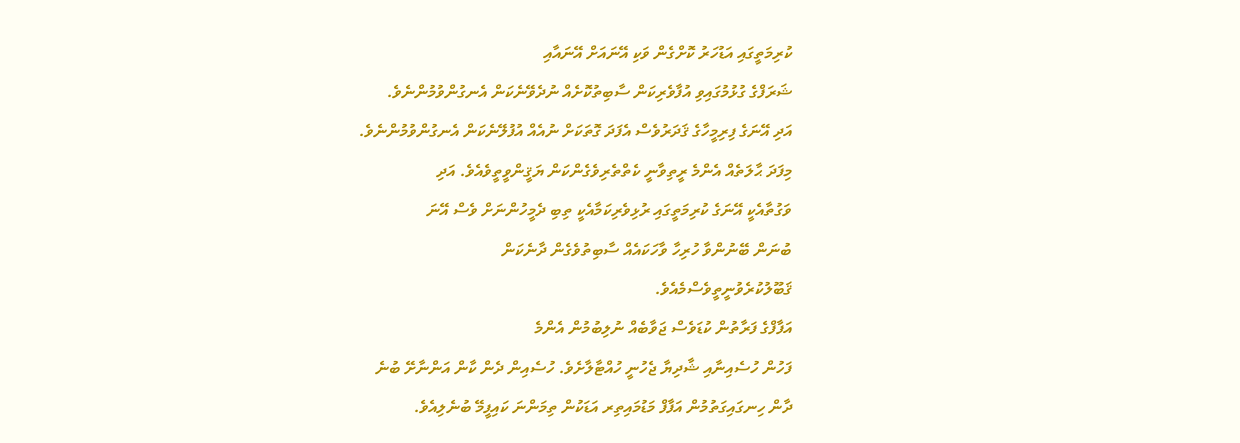ކުރިމަތީގައި އަޑުހަރު ކޮށްގެން ވަކި އޭނައަށް އޭނައާއި
ޝަރަފްގެ ގުޅުމުގައިވި އުފާވެރިކަން ސާބިތުކޮށެއް ނުދެވޭނެކަން އެނގުންވުމުންނެވެ.
އަދި އޭނަގެ ފިރިމީހާގެ ޤަދަރުވެސް އެފަދަ ގޮތަކަށް ނުއެއް އުފުލޭނެކަން އެނގުންވުމުންނެވެ.
މިފަދަ ޙާލަތެއް އެންމެ ރީތިވާނީ ކެތްތެރިވެގެންކަން ޔަޤީންވީތީވެއެވެ. އަދި
ވަގުތާއެކީ އޭނަގެ ކުރިމަތީގައި ރުޅިވެރިކަމާއެކީ ތިބި ދެމީހުންނަށް ވެސް އޭނަ
ބުނަން ބޭނުންވާ ހުރިހާ ވާހަކައެއް ސާބިތުވެގެން ދާނެކަން
ޤަބޫލުކުރެވުނީތީވެސްމެއެވެ.
އަފާފްގެ ފަރާތުން ކުޑަވެސް ޖަވާބެއް ނުލިބުމުން އެންމެ
ފަހުން ހުސެއިނާއި ޝާދިޔާ ޖެހުނީ ހުއްޓާލާށެވެ. ހުސެއިން ދެން ކާން އަންނާށޭ ބުނެ
ދާން ހިނގައިގަތުމުން އަފާފް މަޑުމައިތިރ އަޑަކުން ތިމަންނަ ކައިފީމޭ ބުނެލިއެވެ.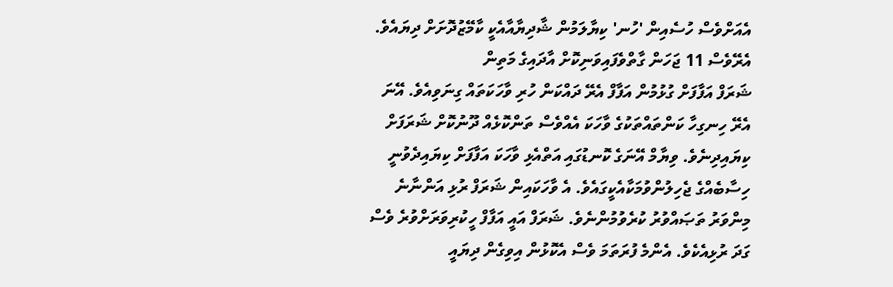އެއަށްވެސް ހުސެއިން 'ހުނ' ކިޔާލަމުން ޝާދިޔާއާއެކީ ކާމޭޒުދޮށަށް ދިޔައެވެ.
އެރޭވެސް 11 ޖަހަން ގާތްވެފައިވަނިކޮށް އާދައިގެ މަތިން
ޝަރަފް އަފާފަށް ގުޅުމުން އަފާފް އެރޭ ދައްކަން ހުރި ވާހަކަތައް ގިނަވިއެވެ. އޭނަ
އެރޭ ހިނގިހާ ކަންތައްތަކުގެ ވާހަކަ އެއްވެސް ތަންކޮޅެއް ދޫނުކޮށް ޝަރަފަށް
ކިޔައިދިނެވެ. ވިޔާމް އޭނަގެ ކޮނޑުގައި އަތްއެޅި ވާހަކަ އަފާފަށް ކިޔައިދެވުނީ
ހިސާބެއްގެ ޖެހިލުންވުމަކާއެކީގައެވެ. އެ ވާހަކައިން ޝަރަފް ރުޅި އަންނާނެ
މިންވަރު ތަޞައްވުރު ކުރެވުމުންނެވެ. ޝަރަފް އައީ އަފާފް ހީކުރިވަރަށްވުރެ ވެސް
ގަދަ ރުޅިއެކެވެ. އެންމެ ފުރަތަމަ ވެސް އެކޮޅުން އިވިގެން ދިޔައީ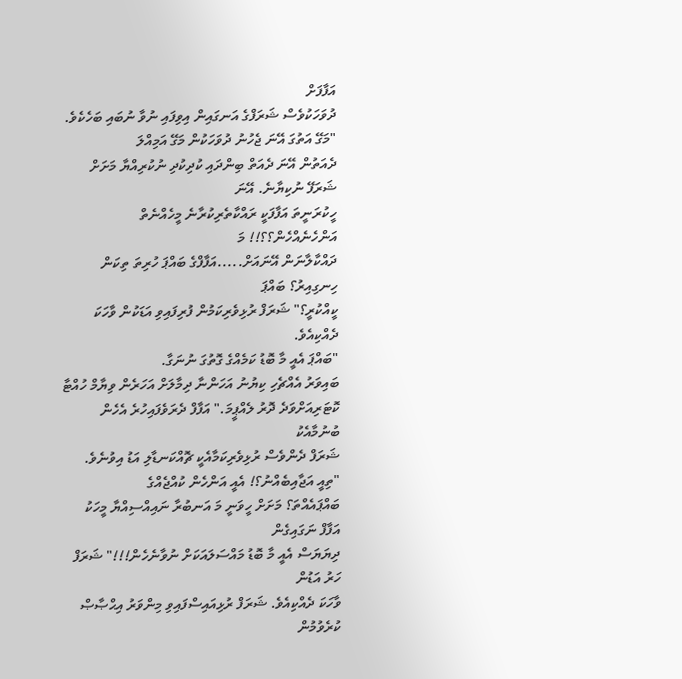އަފާފަށް
ދުވަހަކުވެސް ޝަރަފްގެ އަނގައިން އިވިފައި ނުވާ ނުބައި ބަހެކެވެ.
"މަގޭ އަތުގަ އޭނަ ޖެހުނު ދުވަހަކުން މަގޭ އަމިއްލަ
ދެއަތުން އޭނަ ދެއަތް ބިންދައި ކުދިކުދި ނުކުރިއްޔާ މަށަށް ޝަރަފޭ ނުކިޔާނެ. އޭނަ
ހީކުރަނީތަ އަފާފަކީ ރައްކާތެރިކުރާނެ މީހެއްނެތް އަންހެނެއްހެން؟؟!! މަ
ދައްކާލާނަން އޭނައަށް.....އަފާފްގެ ބައްޕަ ހުރިތަ ތިކަން ހިނގިއިރު؟ ބައްޕަ
ކީއްކުރީ؟" ޝަރަފް ރުޅިވެރިކަމުން ފުރިފައިވި އަޑަކުން ވާހަކަ ދެއްކިއެވެ.
"ބައްޕަ އެއީ މާ ބޮޑު ކަމެއްގެ ގޮތުގަ ނުނަގާ.
ބައިވަރު އެއްޗެހި ކިޔުނު އަހަންނާ ދިމާލަށް އަހަރެން ވިޔާމް ހުއްޓާ
ކޮޓަރިއަށްވަދެ ދޮރު ލެއްޕީމަ." އަފާފް ދެރަވެފައިހުރެ އެހެން ބުނުމާއެކު
ޝަރަފް ދެންވެސް ރުޅިވެރިކަމާއެކީ ޗޮއްކަނޑާލި އަޑު އިވުނެވެ.
"ތިއީ އަޖާއިބެއްނު؟! އެއީ އަންހެން ކުއްޖެއްގެ
ބައްޕައެއްތަ؟ މަށަށް ހީވަނީ މަ އަނބުރާ ނައިއްސިއްޔާ މީހަކު އަފާފް ނަގައިގެން
ދިޔަޔަސް އެއީ މާ ބޮޑު މައްސަލައަކަށް ނުވާނެހެން!!!" ޝަރަފް ހަރު އަޑުން
ވާހަކަ ދެއްކިއެވެ. ޝަރަފް ރުޅިއައިސްފައިވި މިންވަރު އިޙްޞާޞް ކުރެވުމުން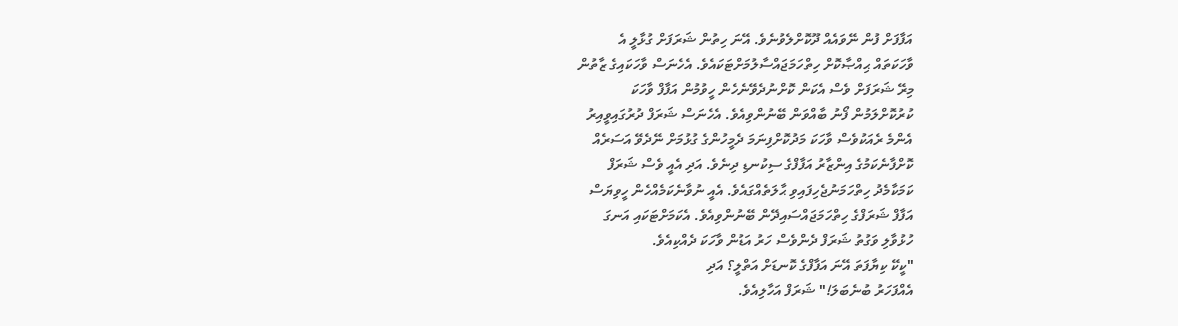އަފާފަށް ފުން ނޭވައެއް ދޫކޮށްލެވުނެވެ. އޭނަ ހިތުން ޝަރަފަށް ގުޅާލީ އެ
ވާހަކަތައް ޙިއްޞާކޮށް ހިތްހަމަޖައްސާލުމަށްޓަކައެވެ. އެހެނަސް ވާހަކައިގެ ޒާތުން
މިރޭ ޝަރަފަށް ވެސް އެކަން ކޮށްނުދެވޭނެހެން ހީވުމުން އަފާފް ވާހަކަ
ކުރުކޮށްލަމުން ފޯނު ބާއްވަން ބޭނުންވިއެވެ. އެހެނަސް ޝަރަފް ދުރުގައިވީއިރު
އެންމެ ރެއަކުވެސް ވާހަކަ މަދުކޮށްފިނަމަ ދެމީހުންގެ ގުޅުމަށް ނޭދެވޭ އަސަރެއް
ކޮށްފާނެކަމުގެ އިންޒާރު އަފާފްގެ ސިކުނޑި ދިނެވެ. އަދި އެއީ ވެސް ޝަރަފް
ކަމަކާމެދު ހިތްހަމަނުޖެހިފައިވި ޙާލަތެއްގައެވެ. އެއީ ނުވާނެކަމެއްހެން ހީވިޔަސް
އަފާފް ޝަރަފްގެ ހިތްހަމަޖައްސައިދޭން ބޭނުންވިއެވެ. އެކަމަށްޓަކައި އަނގަ
ހުޅުވާލި ވަގުތު ޝަރަފް ދެންވެސް ހަރު އަޑުން ވާހަކަ ދެއްކިއެވެ.
"ކީކޭ ކިޔާފަތަ އޭނަ އަފާފްގެ ކޮނޑަށް އަތްލީ؟ އަދި
އެއްފަހަރު ބުނެބަލަ!" ޝަރަފް އަހާލިއެވެ.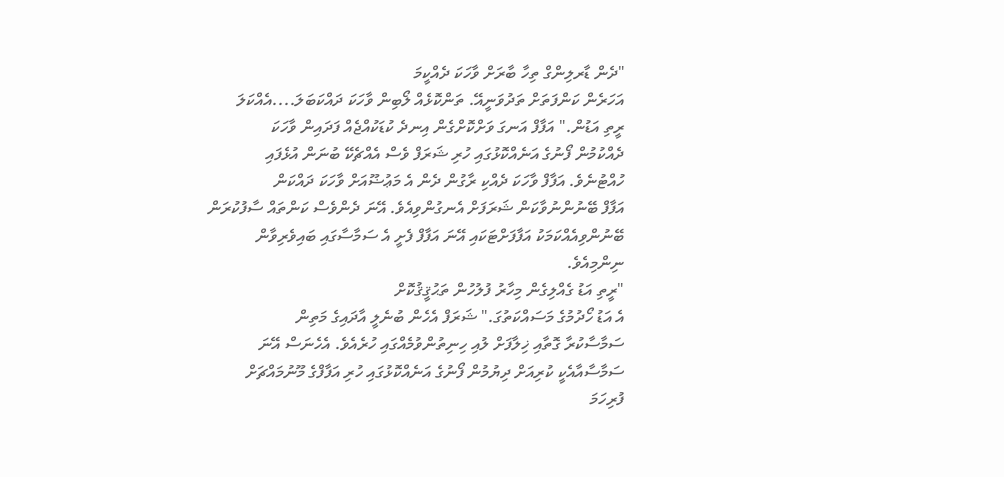"ދެން ޑާރލިންގް ތިހާ ބާރަށް ވާހަކަ ދެއްކީމަ
އަހަރެން ކަންފަތަށް ތަދުވަނީއޭ. ތަންކޮޅެއް ލޯބިން ވާހަކަ ދައްކަބަލަ....އެއްކަލަ
ރީތި އަޑުން." އަފާފް އަނގަ ވަށްކޮށްގެން އިނދެ ކުޑަކުއްޖެއް ފަދައިން ވާހަކަ
ދެއްކުމުން ފޯނުގެ އަނެއްކޮޅުގައި ހުރި ޝަރަފް ވެސް އެއްޗެކޭ ބުނަން އުޅެފައި
ހުއްޓުނެވެ. އަފާފް ވާހަކަ ދެއްކި ރާގުން ދެން އެ މަޢުޟޫއަށް ވާހަކަ ދައްކަން
އަފާފް ބޭނުންނުވާކަން ޝަރަފަށް އެނގުންވިއެވެ. އޭނަ ދެންވެސް ކަންތައް ސާފުކުރަން
ބޭނުންވިއެއްކަމަކު އަފާފަށްޓަކައި އޭނަ އަފާފް ފެށީ އެ ސަމާސާގައި ބައިވެރިވާން
ނިންމިއެވެ.
"ރީތި އަޑު ގެއްލިގެން މިހާރު ފުލުހުން ތަޙުޤީޤުކޮށް
އެ އަޑު ހޯދުމުގެ މަސައްކަތުގަ." ޝަރަފް އެހެން ބުނެލީ އާދައިގެ މަތިން
ސަމާސާކުރާ ގޮތާއި ޚިލާފަށް ލުއި ހިނިތުންވުމެއްގައި ހުރެއެވެ. އެހެނަސް އޭނަ
ސަމާސާއާއެކީ ކުރިއަށް ދިޔުމުން ފޯނުގެ އަނެއްކޮޅުގައި ހުރި އަފާފްގެ މޫނުމައްޗަށް
ފުރިހަމަ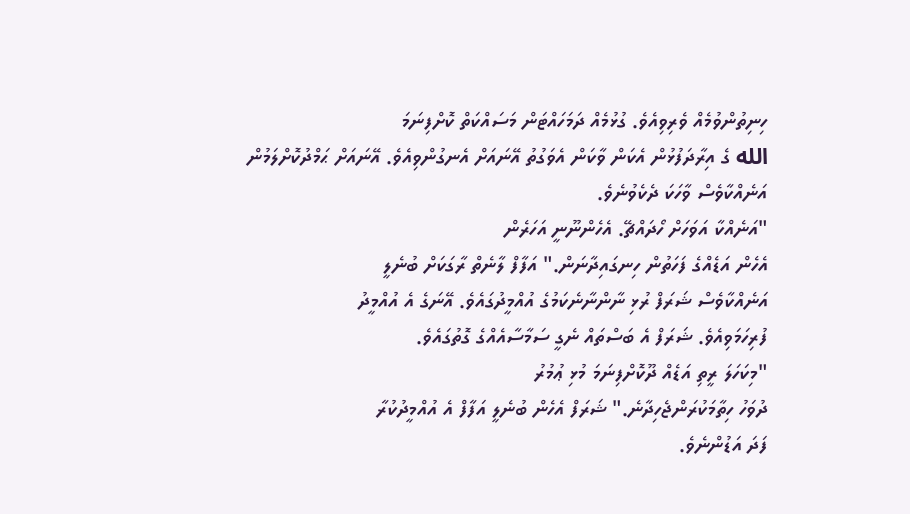ހިނިތުންވުމެއް ވެރިވިއެވެ. ގުޅުމެއް ދަމަހައްޓަން މަސައްކަތް ކޮށްފިނަމަ
الله ގެ އިރާދަފުޅުން އެކަން ވާކަން އެވަގުތު އޭނައަށް އެނގުންވިއެވެ. އޭނައަށް ޙަމްދުކޮށްލަމުން
އަނެއްކާވެސް ވާހަކަ ދެކެވުނެވެ.
"އަނެއްކާ އަވަހަށް ހޯދައްޗޭ. އެހެންނޫނީ އަހަރެން
އެހެން އަޑެއްގެ ފަހަތުން ހިނގައިދާނަން." އަފާފް ލާނެތް ރާގަކަށް ބުނެލީ
އަނެއްކާވެސް ޝަރަފް ރުޅި ނާންނާނެކަމުގެ އުއްމީދުގައެވެ. އޭނަގެ އެ އުއްމީދު
ފުރިހަމަވިއެވެ. ޝަރަފް އެ ބަސްތައް ނެގީ ސަމާސާއެއްގެ ގޮތުގައެވެ.
"މިކަހަލަ ރީތި އަޑެއް ދޫކޮށްފިނަމަ މުޅި ޢުމުރު
ދުވަހު ހިތާމަކުރަންޖެހިދާނެ." ޝަރަފް އެހެން ބުނެލީ އަފާފް އެ އުއްމީދުކުރާ
ފަދަ އަޑުންނެވެ.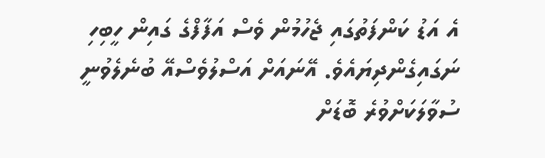އެ އަޑު ކަންފަތުގައި ޖެހުމުން ވެސް އަފާފްގެ ގައިން ހީބިހި
ނަގައިގެންދިޔައެވެ. އޭނައަށް އަސްލުވެސްއޭ ބުނެލެވުނީ ސުވާލަކަށްވުރެ ބޮޑަށް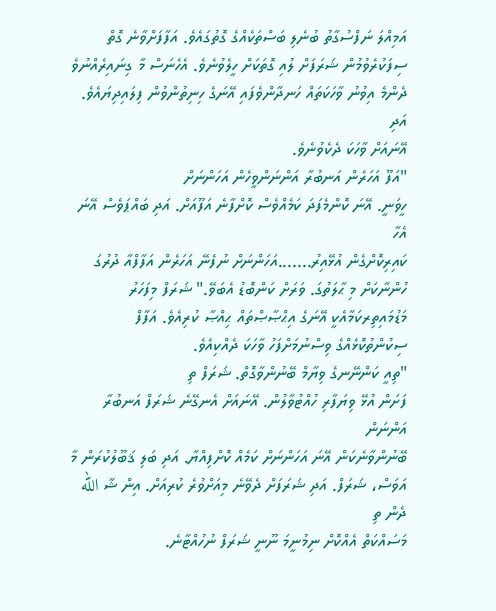އަމިއްލަ ނަފްސުގާތު ބުނެލި ބަސްތަކެއްގެ ގޮތުގައެވެ. އަފާފަށްވާނެ ގޮތް
ސިފަކުރެވުމުން ޝަރަފަށް ލުއި ގޮތަކަށް ހީލެވުނެވެ. އެހެނަސް މާ ގިނައިރެއްނުވެ
ދެންމެ އިވުނު ވާހަކަތައް ހަނދާންވެފައި އޭނަގެ ހިނިތުންވުން ފިލައިދިޔައެވެ. އަދި
އޭނައަށް ވާހަކަ ދެކެވުނެވެ.
"އަފޫ އަހަރެން އަނބުރާ އަންނަންވީހެން އަހަންނަށް
ހީވަނީ. އޭނަ ކޮންމެފަދަ ކަމެއްވެސް ކޮށްފާނެ އަފޫއަށް. އަދި ބައްޕަވެސް އޭނަ އެހާ
ކައިރިކޮށްގެން އުޅޭއިރު.......އަހަންނަށް ނުފެނޭ އަހަރެން އަފާފްއާ ދުރުގަ
ހުންނާކަށް މި ޙާލަތުގަ. ވަރަށް ކަންބޮޑު އެބަވޭ." ޝަރަފް މިފަހަރު
މަޑުމައިތިރކަމާއެކީ އޭނަގެ އިޙްޞާޞްތައް ޙިއްޞާ ކުރިއެވެ. އަފާފް
ސިކުންތުކޮޅެއްގެ ވިސްނުމަށްފަހު ވާހަކަ ދެއްކިއެވެ.
"ތިއީ ކަންނޭނގެ ވިޔާމް ބޭނުންވާގޮތް. ޝަރަފް ތި
ފަށަން އުޅޭ ވިޔަފާރި ހުއްޓުވާލުން. އޭނައަށް އެނގޭނެ ޝަރަފް އަނބުރާ އަންނަން
ބޭނުންވާނެކަން އޭނަ އަހަންނަށް ކަމެއް ކޮށްފިއްޔާ. އަދި ބަލި ޤަބޫލުކުރަން މާ
އަވަސް، ޝަރަފް. އަދި ޝަރަފަށް ދެވޭނެ މިއަށްވުރެ ކުރިއަށް. އިން ޝާ الله ދެން ތި
މަސައްކަތް އެއްކޮށް ނިމުނީމަ ނޫނީ ޝަރަފް ނުހުއްޓާނެ.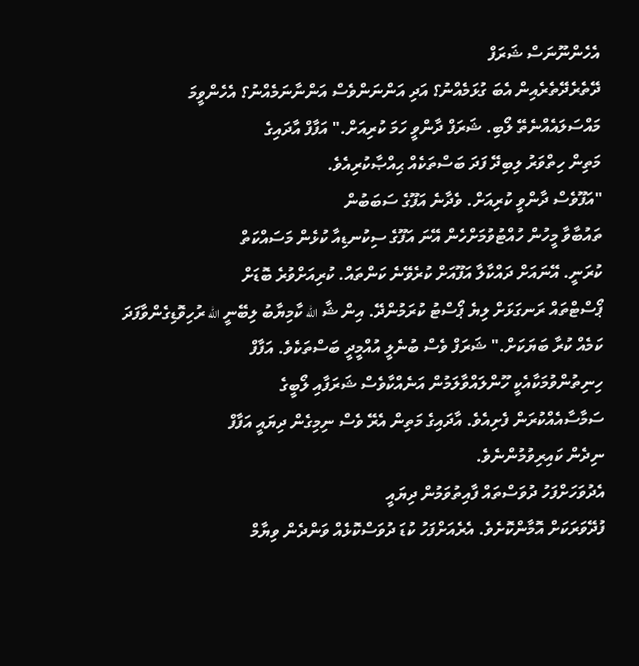އެހެންނޫނަސް ޝަރަފް
ދޭތެރެދޭތެރެއިން އެބަ ގުޅަމެއްނު؟ އަދި އަންނަންވެސް އަންނާނަމެއްނު؟ އެހެންވީމަ
މައްސަލައެއްނެތޭ ލޯބި. ޝަރަފް ދާންވީ ހަމަ ކުރިއަށް." އަފާފް އާދައިގެ
މަތިން ހިތްވަރު ލިބިދޭ ފަދަ ބަސްތަކެއް ޙިއްޞާކުރިއެވެ.
"އަފޫވެސް ދާންވީ ކުރިއަށް. ވެދާނެ އަފޫގެ ސަބަބުން
ތައުބާވާ މީހުން ހުއްޓުވުމަށްހެން އޭނަ އަފޫގެ ސިކުނޑިއާ ކުޅެން މަސައްކަތް
ކުރަނީ. އޭނައަށް ދައްކާލާ އަފޫއަށް ކުރެވޭނެ ކަންތައް. ކުރިއަށްވުރެ ބޮޑަށް
ޕޯސްޓްތައް ރަނގަޅަށް ލިޔެ ޕޯސްޓު ކުރަމުންދޭ. އިން ޝާ الله ކާމިޔާބު ލިބޭނީ الله ރުހިވޮޑިގެންވާފަދަ
ކަމެއް ކުރާ ބަޔަކަށް." ޝަރަފް ވެސް ބުނެލީ އުއްމީދީ ބަސްތަކެވެ. އަފާފް
ހިނިތުންވުމަކާއެކީ ހޫންލައްވާލަމުން އަނެއްކާވެސް ޝަރަފާއި ލޯބީގެ
ސަމާސާއެއްކުރަން ފެށިއެވެ. އާދައިގެ މަތިން އެރޭ ވެސް ނިމިގެން ދިޔައީ އަފާފް
ނިދެން ކައިރިވުމުންނެވެ.
އެދުވަހަށްފަހު ދުވަސްތައް ފާއިތުވަމުން ދިޔައީ
ފުދޭވަރަކަށް އޮމާންކޮށެވެ. އެރެއަށްފަހު ކުޑަ ދުވަސްކޮޅެއް ވަންދެން ވިޔާމް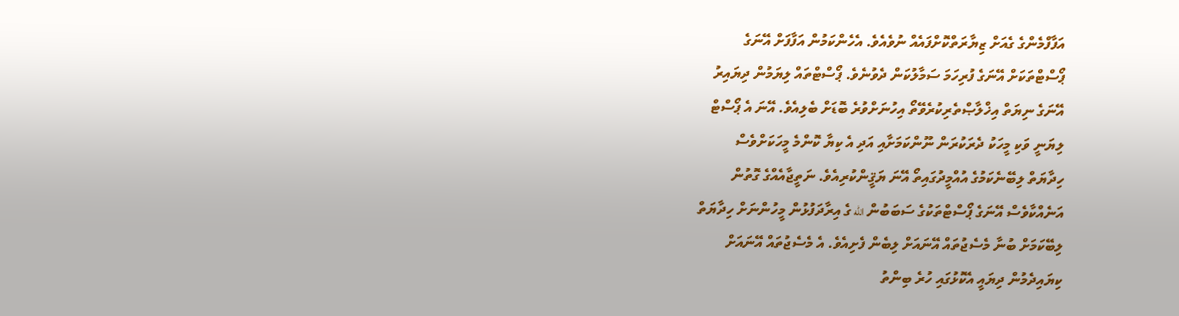އަފާފްމެންގެ ގެއަށް ޒިޔާރަތްކޮށްފައެއް ނުވެއެވެ. އެހެންކަމުން އަފާފަށް އޭނަގެ
ޕޯސްޓްތަކަށް އޭނަގެ ފުރިހަމަ ސަމާލުކަން ދެވުނެވެ. ޕޯސްޓްތައް ލިޔަމުން ދިޔައިރު
އޭނަގެ ނިޔަތް އިޚްލާޞްތެރިކުރެވޭތޯ އިހުނަށްވުރެ ބޮޑަށް ބެލިއެވެ. އޭނަ އެ ޕޯސްޓް
ލިޔަނީ ވަކި މީހަކު ދެރަކުރަން ނޫންކަމަށާއި އަދި އެ ކިޔާ ކޮންމެ މީހަކަށްވެސް
ހިދާޔަތް ލިބޭނެކަމުގެ އުއްމީދުގައިތޯ އޭނަ ޔަޤީންކުރިއެވެ. ނަތީޖާއެއްގެ ގޮތުން
އަނެއްކާވެސް އޭނަގެ ޕޯސްޓްތަކުގެ ސަބަބުން الله ގެ އިރާދަފުޅުން މީހުންނަށް ހިދާޔަތް
ލިބޭކަމަށް ބުނާ މެސެޖުތައް އޭނައަށް ލިބެން ފެށިއެވެ. އެ މެސެޖުތައް އޭނައަށް
ކިޔައިދެމުން ދިޔައީ އެކޮޅުގައި ހުރެ ބިންތު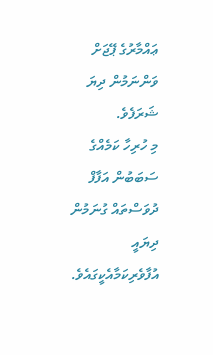ޢައްމާރުގެ ޕޭޖަށް ވަންނަމުން ދިޔަ
ޝަރަފެވެ.
މި ހުރިހާ ކަމެއްގެ ސަބަބުން އަފާފް ދުވަސްތައް ގުނަމުން
ދިޔައީ އުފާވެރިކަމާއެކީގައެވެ.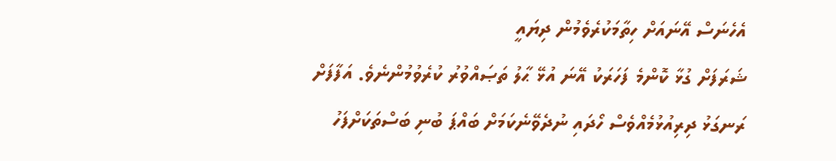އެހެނަސް އޭނައަށް ހިތާމަކުރެވެމުން ދިޔައީ
ޝަރަފަށް ގުޅާ ކޮންމެ ފަހަރަކު އޭނަ އުޅޭ ޙާލު ތަޞައްވުރު ކުރެވުމުންނެވެ. އަފާފަށް
ރަނގަޅު ދިރިއުޅުމެއްވެސް ހޯދައި ނުދެވޭނެކަމަށް ބައްޕަ ބުނި ބަސްތަކަށްފަހު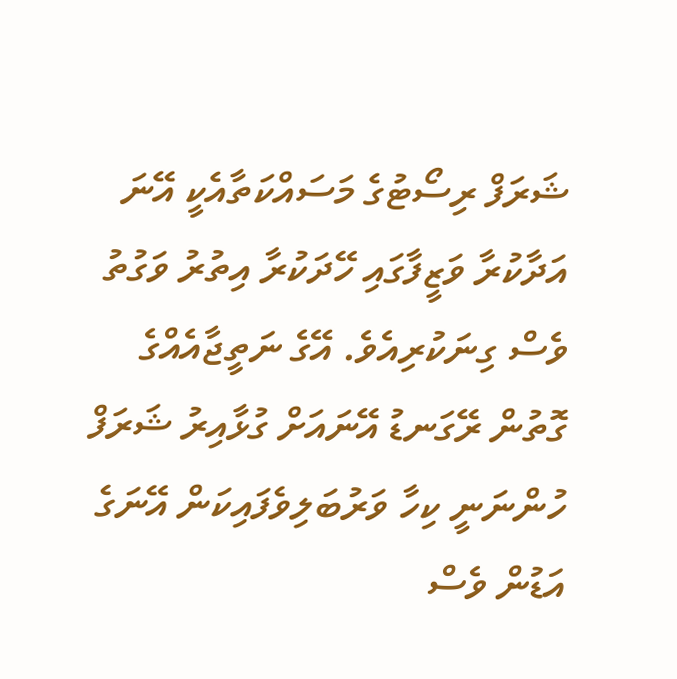ޝަރަފް ރިސޯޓުގެ މަސައްކަތާއެކީ އޭނަ އަދާކުރާ ވަޒީފާގައި ހޭދަކުރާ އިތުރު ވަގުތު
ވެސް ގިނަކުރިއެވެ. އޭގެ ނަތީޖާއެއްގެ ގޮތުން ރޭގަނޑު އޭނައަށް ގުޅާއިރު ޝަރަފް
ހުންނަނީ ކިހާ ވަރުބަލިވެފައިކަން އޭނަގެ އަޑުން ވެސް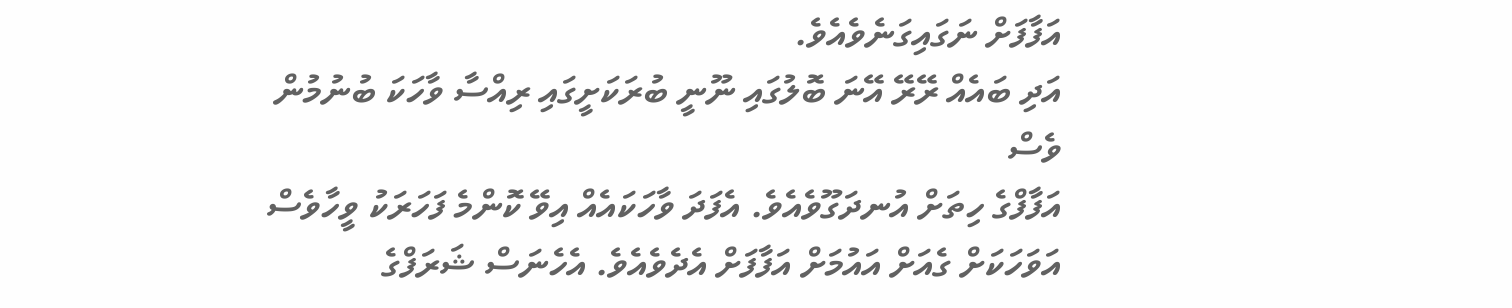އަފާފަށް ނަގައިގަނެވެއެވެ.
އަދި ބައެއް ރޭރޭ އޭނަ ބޮލުގައި ނޫނީ ބުރަކަށީގައި ރިއްސާ ވާހަކަ ބުނުމުން ވެސް
އަފާފްގެ ހިތަށް އުނދަގޫވެއެވެ. އެފަދަ ވާހަކައެއް އިވޭ ކޮންމެ ފަހަރަކު ވީހާވެސް
އަވަހަކަށް ގެއަށް އައުމަށް އަފާފަށް އެދެވެއެވެ. އެހެނަސް ޝަރަފްގެ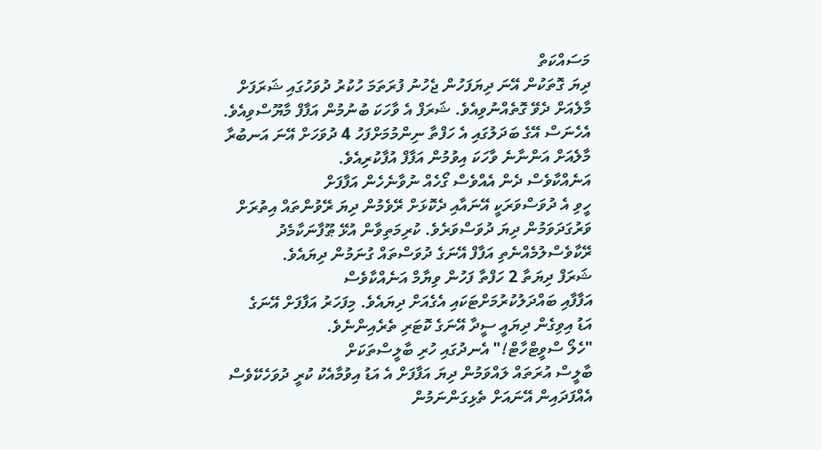މަސައްކަތް
ދިޔަ ގޮތަކުން އޭނަ ދިޔަފަހުން ޖެހުނު ފުރަތަމަ ހުކުރު ދުވަހުގައި ޝަރަފަށް
މާލެއަށް ދެވޭ ގޮތެއްނުވިއެވެ. ޝަރަފް އެ ވާހަކަ ބުނުމުން އަފާފް މާޔޫސްވިއެވެ.
އެހެނަސް އޭގެ ބަދަލުގައި އެ ހަފްތާ ނިންމުމަށްފަހު 4 ދުވަހަށް އޭނަ އަނބުރާ
މާލެއަށް އަންނާނެ ވާހަކަ އިވުމުން އަފާފް އުފާކުރިއެވެ.
އަނެއްކާވެސް ދެން އެއްވެސް ގޯހެއް ނުވާނެހެން އަފާފަށް
ހީވި އެ ދުވަސްވަރަކީ އޭނައާއި ދެކޮޅަށް ރޭވެމުން ދިޔަ ރޭވުންތައް އިތުރަށް
ވަރުގަދަވަމުން ދިޔަ ދުވަސްވަރެވެ. ކުރިމަތިވާން އުޅޭ ޠޫފާނަކާމެދު
ރޭކާވެސްލުމެއްނެތި އަފާފް އޭނަގެ ދުވަސްތައް ގުނަމުން ދިޔައެވެ.
ޝަރަފް ދިޔަތާ 2 ހަފްތާ ފަހުން ވިޔާމް އަނެއްކާވެސް
އަފާފާއި ބައްދަލުކުރުމަށްޓަކައި އެގެއަށް ދިޔައެވެ. މިފަހަރު އަފާފަށް އޭނަގެ
އަޑު އިވިގެން ދިޔައީ ސީދާ އޭނަގެ ކޮޓަރި ތެރެއިންނެވެ.
"ހެލޯ ސްވީޓްހާޓް!" އެނދުގައި ހުރި ބާލީސްތަކަށް
ބާލީސް އުރަތައް ލައްވަމުން ދިޔަ އަފާފަށް އެ އަޑު އިވުމާއެކު ކުރީ ދުވަހެކޭވެސް
އެއްފަދައިން އޭނައަށް ތެޅިގަންނަމުން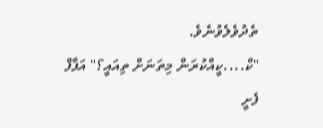ތެދުވެލެވުނެވެ.
"ކް....ކީއްކުރަން މިތަނަށް ތިއައީ؟" އަފާފް
ފެށީ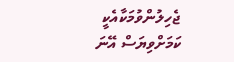ޖެހިލުންވުމަކާއެކީ ކަމަށްވިޔަސް އޭނަ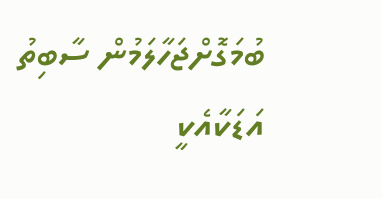ބުމަގޮށްޖަހާލަމުން ސާބިތު އަޑަކާއެކީ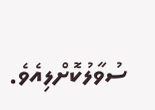ސުވާލުކޮށްލިއެވެ.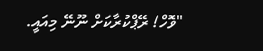"ވޮހް! ރޭޕްކުރާކަށް ނޫނޭ މިއައީ.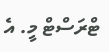ޓްރަސްޓް މީ. އެ